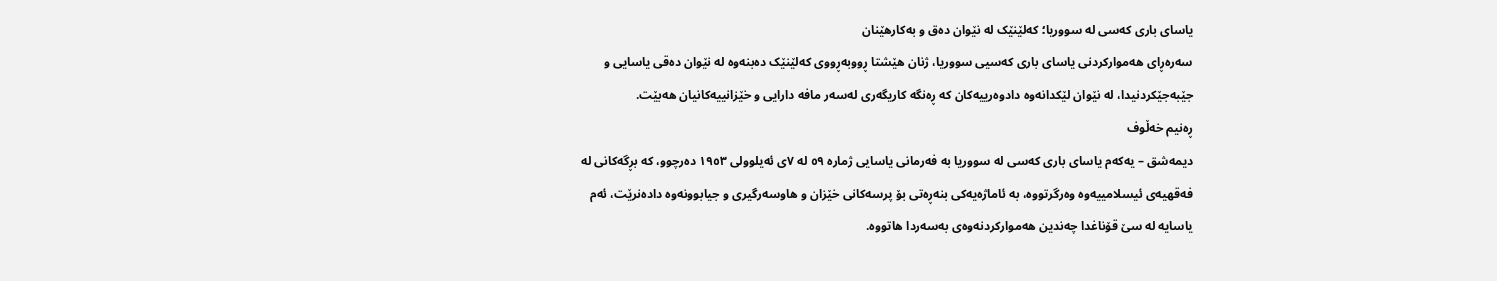یاسای باری کەسی لە سووریا؛ کەلێنێک لە نێوان دەق و بەکارهێنان
سەرەڕای هەموارکردنی یاسای باری کەسیی سووریا، ژنان هێشتا ڕووبەڕووی کەلێنێک دەبنەوە لە نێوان دەقی یاسایی و جێبەجێکردنیدا، لە نێوان لێکدانەوە دادوەرییەکان کە ڕەنگە کاریگەری لەسەر مافە دارایی و خێزانییەکانیان هەبێت.
ڕەنیم خەڵوف
دیمەشق – یەکەم یاسای باری کەسی لە سووریا بە فەرمانی یاسایی ژمارە ٥٩ لە ٧ی ئەیلوولی ١٩٥٣ دەرچوو، کە بڕگەکانی لە فەقهیەی ئیسلامییەوە وەرگرتووە، بە ئاماژەیەکی بنەڕەتی بۆ پرسەکانی خێزان و هاوسەرگیری و جیابوونەوە دادەنرێت، ئەم یاسایە لە سێ قۆناغدا چەندین هەموارکردنەوەی بەسەردا هاتووە.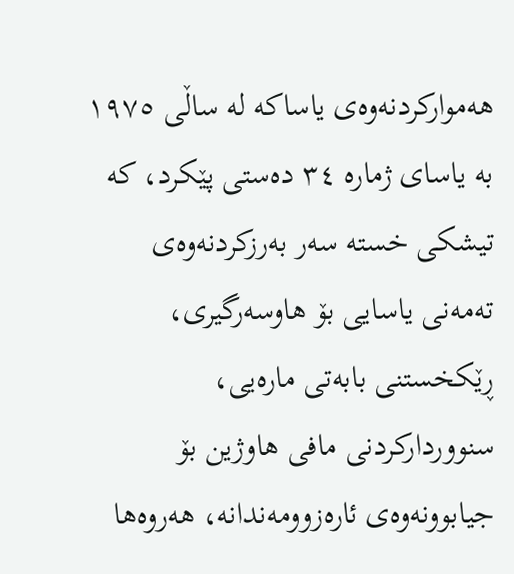هەموارکردنەوەی یاساکە لە ساڵی ١٩٧٥ بە یاسای ژمارە ٣٤ دەستی پێکرد، کە تیشکی خستە سەر بەرزکردنەوەی تەمەنی یاسایی بۆ هاوسەرگیری، ڕێکخستنی بابەتی مارەیی، سنووردارکردنی مافی هاوژین بۆ جیابوونەوەی ئارەزوومەندانە، هەروەها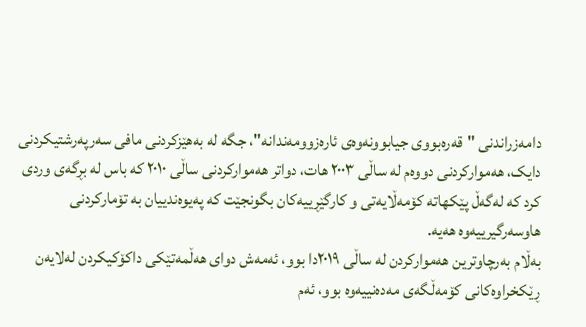دامەزراندنی "قەرەبووی جیابوونەوەی ئارەزوومەندانە"، جگە لە بەهێزکردنی مافی سەرپەرشتیکردنی دایک، هەموارکردنی دووەم لە ساڵی ٢٠٠٣ هات، دواتر هەموارکردنی ساڵی ٢٠١٠ کە باس لە بڕگەی وردی کرد کە لەگەڵ پێکهاتە کۆمەڵایەتی و کارگێڕییەکان بگونجێت کە پەیوەندییان بە تۆمارکردنی هاوسەرگیرییەوە هەیە.
بەڵام بەرچاوترین هەموارکردن لە ساڵی ٢٠١٩دا بوو، ئەمەش دوای هەڵمەتێکی داکۆکیکردن لەلایەن ڕێکخراوەکانی کۆمەڵگەی مەدەنییەوە بوو، ئەم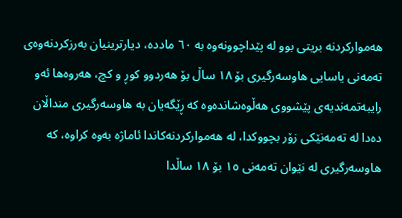هەموارکردنە بریتی بوو لە پێداچوونەوە بە ٦٠ ماددە، دیارترینیان بەرزکردنەوەی تەمەنی یاسایی هاوسەرگیری بۆ ١٨ ساڵ بۆ هەردوو کوڕ و کچ، هەروەها ئەو رایبەتمەندیەی پێشووی هەڵوەشاندەوە کە ڕێگەیان بە هاوسەرگیری منداڵان دەدا لە تەمەنێکی زۆر بچووکدا، لە هەموارکردنەکاندا ئاماژە بەوە کراوە، کە هاوسەرگیری لە نێوان تەمەنی ١٥ بۆ ١٨ ساڵدا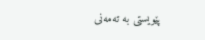پێویستی بە تەمەنی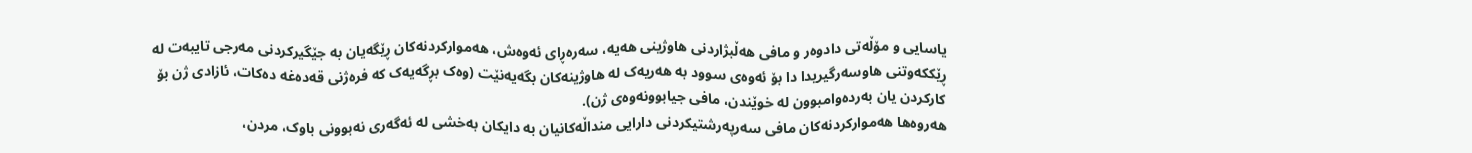یاسایی و مۆڵەتی دادوەر و مافی هەڵبژاردنی هاوژینی هەیە، سەرەڕای ئەوەش، هەموارکردنەکان ڕێگەیان بە جێگیرکردنی مەرجی تایبەت لە ڕێککەوتنی هاوسەرگیریدا دا بۆ ئەوەی سوود بە هەریەک لە هاوژینەکان بگەیەنێت (وەک بڕگەیەک کە فرەژنی قەدەغە دەکات، ئازادی ژن بۆ کارکردن یان بەردەوامبوون لە خوێندن، مافی جیابوونەوەی ژن).
هەروەها هەموارکردنەکان مافی سەرپەرشتیکردنی دارایی منداڵەکانیان بە دایکان بەخشی لە ئەگەری نەبوونی باوک، مردن،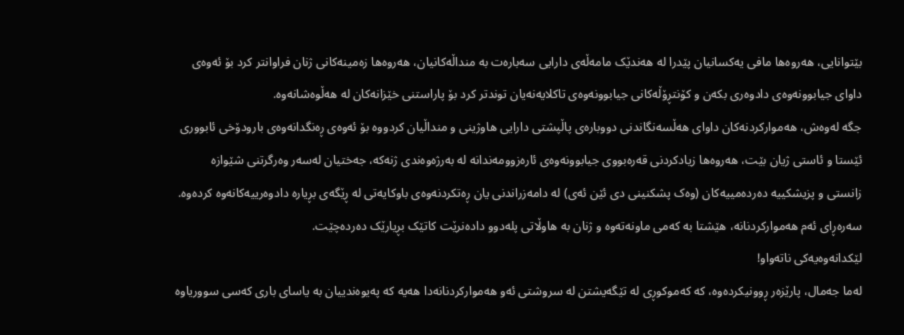بێتوانایی، هەروەها مافی یەکسانیان پێدرا لە هەندێک مامەڵەی دارایی سەبارەت بە منداڵەکانیان، هەروەها زەمینەکانی ژنان فراوانتر کرد بۆ ئەوەی داوای جیابوونەوەی دادوەری بکەن و کۆنتڕۆڵەکانی جیابوونەوەی تاکلایەنەیان توندتر کرد بۆ پاراستنی خێزانەکان لە هەڵوەشانەوە.
جگە لەوەش، هەموارکردنەکان داوای هەڵسەنگاندنی دووبارەی پاڵپشتی دارایی هاوژینی و منداڵیان کردووە بۆ ئەوەی ڕەنگدانەوەی بارودۆخی ئابووری ئێستا و ئاستی ژیان بێت، هەروەها زیادکردنی قەرەبووی جیابوونەوەی ئارەزوومەندانە لە بەرژەوەندی ژنەکە، جەختیان لەسەر وەرگرتنی شێوازە زانستی و پزیشکییە دەردەمییەکان (وەک پشکنینی دی ئێن ئەی) لە دامەزراندنی یان ڕەتکردنەوەی باوکایەتی لە ڕێگەی بڕیارە دادوەرییەکانەوە کردەوە. سەرەڕای ئەم هەموارکردنانە، هێشتا بە کەمی ماونەتەوە و ژنان بە هاوڵاتی پلەدوو دادەنرێت کاتێک بڕیارێک دەردەچێت.
لێکدانەوەیەکی ناتەواو!
لەما جەمال، پارێزەر ڕوونیکردەوە، کە کەموکوڕی لە تێگەیشتن لە سروشتی ئەو هەموارکردنانەدا هەیە کە پەیوەندییان بە یاسای باری کەسی سووریاوە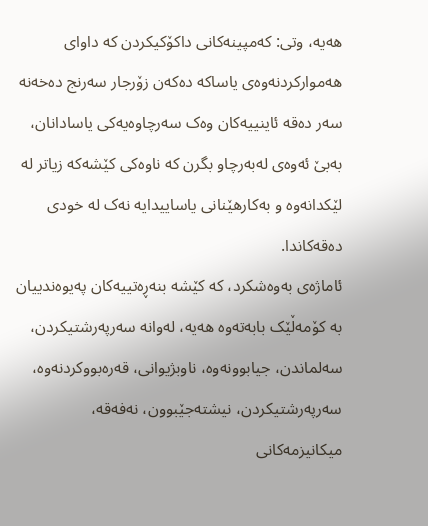هەیە، وتی: کەمپینەکانی داکۆکیکردن کە داوای هەموارکردنەوەی یاساکە دەکەن زۆرجار سەرنج دەخەنە سەر دەقە ئاینییەکان وەک سەرچاوەیەکی یاسادانان، بەبێ ئەوەی لەبەرچاو بگرن کە ناوەکی کێشەکە زیاتر لە لێکدانەوە و بەکارهێنانی یاساییدایە نەک لە خودی دەقەکاندا.
ئاماژەی بەوەشکرد، کە کێشە بنەڕەتییەکان پەیوەندییان بە کۆمەڵێک بابەتەوە هەیە، لەوانە سەرپەرشتیکردن، سەلماندن، جیابوونەوە، ناوبژیوانی، قەرەبووکردنەوە، سەرپەرشتیکردن، نیشتەجێبوون، نەفەقە، میکانیزمەکانی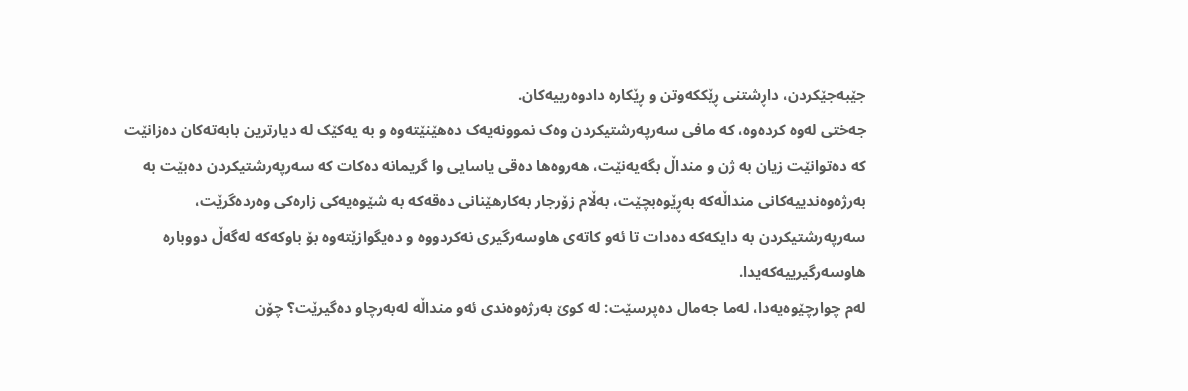جێبەجێکردن، داڕشتنی ڕێککەوتن و ڕێکارە دادوەرییەکان.
جەختی لەوە کردەوە، کە مافی سەرپەرشتیکردن وەک نموونەیەک دەهێنێتەوە و بە یەکێک لە دیارترین بابەتەکان دەزانێت کە دەتوانێت زیان بە ژن و منداڵ بگەیەنێت، هەروەها دەقی یاسایی وا گریمانە دەکات کە سەرپەرشتیکردن دەبێت بە بەرژەوەندییەکانی منداڵەکە بەڕێوەبچێت، بەڵام زۆرجار بەکارهێنانی دەقەکە بە شێوەیەکی زارەکی وەردەگرێت، سەرپەرشتیکردن بە دایکەکە دەدات تا ئەو کاتەی هاوسەرگیری نەکردووە و دەیگوازێتەوە بۆ باوکەکە لەگەڵ دووبارە هاوسەرگیرییەکەیدا.
لەم چوارچێوەیەدا، لەما جەمال دەپرسێت: لە کوێ بەرژەوەندی ئەو منداڵە لەبەرچاو دەگیرێت؟ چۆن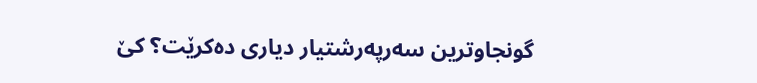گونجاوترین سەرپەرشتیار دیاری دەکرێت؟ کێ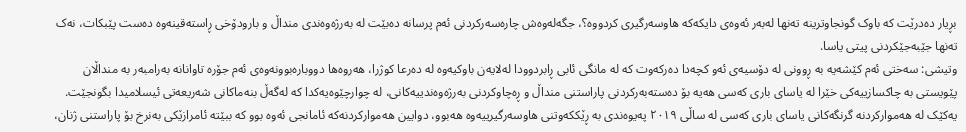بڕیار دەدرێت کە باوک گونجاوترینە تەنها لەبەر ئەوەی دایکەکە هاوسەرگیری کردووە؟، جگەلەوەش چارەسەرکردنی ئەم پرسانە دەبێت لە بەرژەوەندی منداڵ و بارودۆخی ڕاستەقینەوە دەست پێبکات، نەک تەنها جێبەجێکردنی پیتی یاسا.
وتیشی: سەختی ئەم کێشەیە بە ڕوونی لە دۆسیەی ئەو کچەدا دەرکەوت کە لە مانگی ئابی ڕابردوودا لەلایەن باوکیەوە لە دەرعا کوژرا، هەروەها دووبارەبوونەوەی ئەم جۆرە تاوانانە بەرامبەر بە منداڵان پێویستی بە چاکسازییەکی خێرا لە یاسای باری کەسی هەیە بۆ دەستەبەرکردنی پاراستنی منداڵ و ڕەچاوکردنی بەرژەوەندییەکانی، لە چوارچێوەیەکدا کە لەگەڵ بنەماکانی شەریعەتی ئیسلامیدا بگونجێت.
یەکێک لە هەموارکردنە گرنگەکانی یاسای باری کەسی لە ساڵی ٢٠١٩ پەیوەندی بە ڕێککەوتنی هاوسەرگیرییەوە هەبوو، دوایین هەموارکردنەکە ئامانجی ئەوە بوو کە ببێتە ئامرازێکی بەنرخ بۆ پاراستنی ژنان،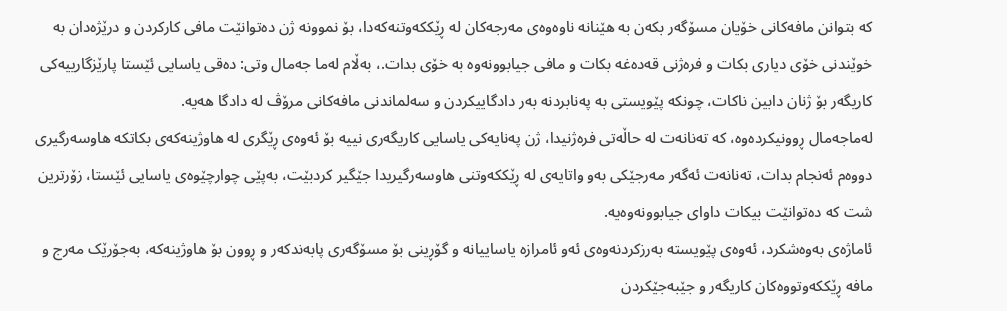کە بتوانن مافەکانی خۆیان مسۆگەر بکەن بە هێنانە ناوەوەی مەرجەکان لە ڕێكکەوتنەکەدا، بۆ نموونە ژن دەتوانێت مافی کارکردن و درێژەدان بە خوێندنی خۆی دیاری بکات و فرەژنی قەدەغە بکات و مافی جیابوونەوە بە خۆی بدات.، بەڵام لەما جەمال وتی: دەقی یاسایی ئێستا پارێزگارییەکی کاریگەر بۆ ژنان دابین ناکات، چونکە پێویستی بە پەنابردنە بەر دادگاییکردن و سەلماندنی مافەکانی مرۆڤ لە دادگا هەیە.
لەماجەمال ڕوونیکردەوە، کە تەنانەت لە حاڵەتی فرەژنیدا، ژن پەنایەکی یاسایی کاریگەری نییە بۆ ئەوەی ڕێگری لە هاوژینەکەی بکاتکە هاوسەرگیری دووەم ئەنجام بدات، تەنانەت ئەگەر مەرجێکی بەو واتایەی لە ڕێککەوتنی هاوسەرگیریدا جێگیر کردبێت، بەپێی چوارچێوەی یاسایی ئێستا، زۆرترین شت کە دەتوانێت بیکات داوای جیابوونەوەیە.
ئاماژەی بەوەشکرد، ئەوەی پێویستە بەرزکردنەوەی ئەو ئامرازە یاساییانە و گۆڕینی بۆ مسۆگەری پابەندکەر و ڕوون بۆ هاوژینەکە، بەجۆرێک مەرج و مافە ڕێککەوتووەکان کاریگەر و جێبەجێکردن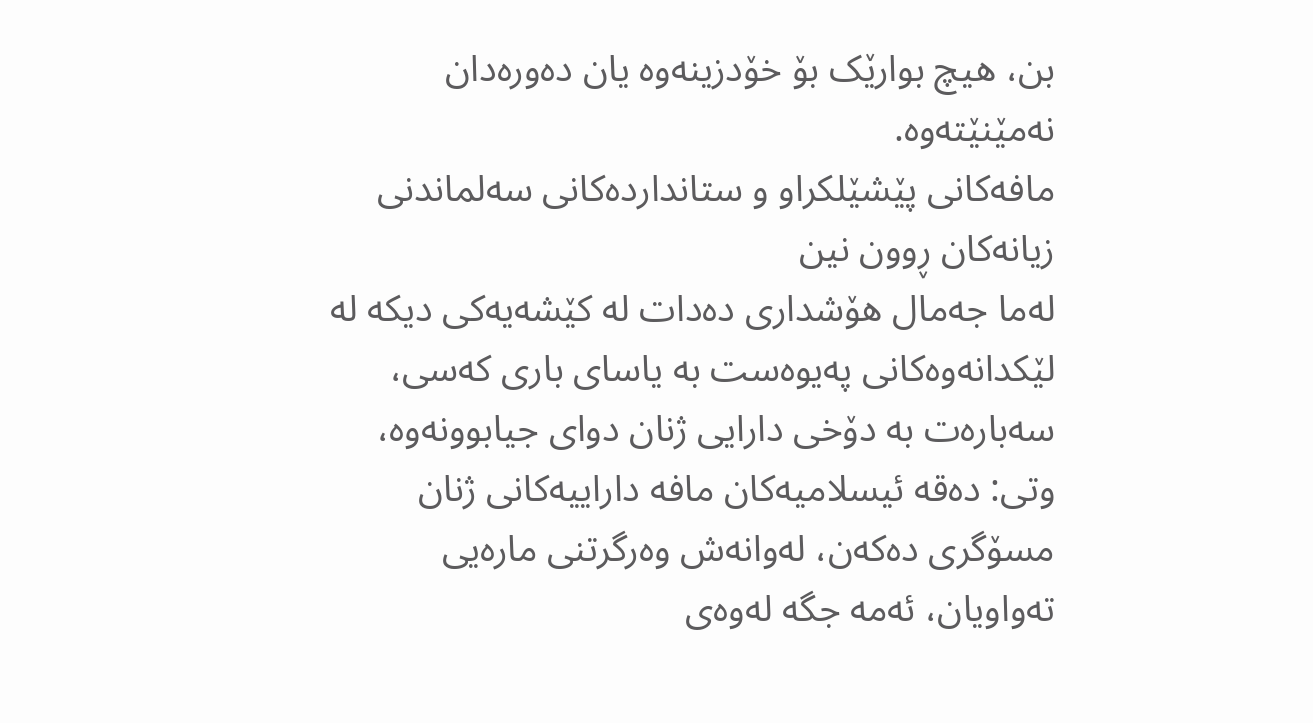بن، هیچ بوارێک بۆ خۆدزینەوە یان دەورەدان نەمێنێتەوە.
مافەکانی پێشێلکراو و ستانداردەکانی سەلماندنی زیانەکان ڕوون نین
لەما جەمال هۆشداری دەدات لە کێشەیەکی دیکە لە لێکدانەوەکانی پەیوەست بە یاسای باری کەسی، سەبارەت بە دۆخی دارایی ژنان دوای جیابوونەوە، وتی: دەقە ئیسلامیەکان مافە داراییەکانی ژنان مسۆگری دەکەن، لەوانەش وەرگرتنی مارەیی تەواویان، ئەمە جگە لەوەی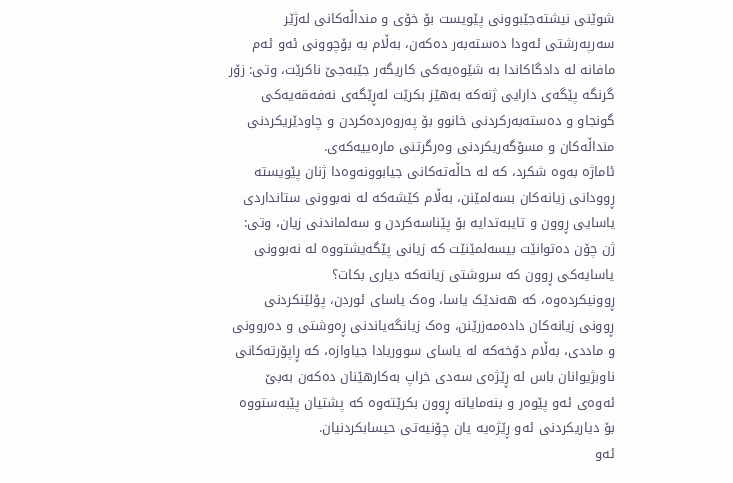شوێنی نیشتەجێبوونی پێویست بۆ خۆی و منداڵەکانی لەژێر سەرپەرشتی ئەودا دەستەبەر دەکەن، بەڵام بە بۆچوونی ئەو ئەم مافانە لە دادگاکاندا بە شێوەیەکی کاریگەر جێبەجێ ناکرێت، وتی: زۆر گرنگە پێگەی دارایی ژنەکە بەهێز بکرێت لەڕێگەی نەفەقەیەکی گونجاو و دەستەبەرکردنی خانوو بۆ پەروەردەکردن و چاودێریکردنی منداڵەکان و مسۆگەریکردنی وەرگرتنی مارەییەکەی.
ئاماژە بەوە شکرد، کە لە حاڵەتەکانی جیابوونەوەدا ژنان پێویستە ڕوودانی زیانەکان بسەلمێنن، بەڵام کێشەکە لە نەبوونی ستانداردی یاسایی ڕوون و تایبەتدایە بۆ پێناسەکردن و سەلماندنی زیان، وتی: ژن چۆن دەتوانێت بیسەلمێنێت کە زیانی پێگەیشتووە لە نەبوونی یاسایەکی ڕوون کە سروشتی زیانەکە دیاری بکات؟
ڕوونیکردەوە، کە هەندێک یاسا، وەک یاسای ئوردن، پۆلێنکردنی ڕوونی زیانەکان دادەمەزرێنن، وەک زیانگەیاندنی ڕەوشتی و دەروونی و ماددی، بەڵام دۆخەکە لە یاسای سووریادا جیاوازە، کە ڕاپۆرتەکانی ناوبژیوانان باس لە ڕێژەی سەدی خراپ بەکارهێنان دەکەن بەبێ ئەوەی ئەو پێوەر و بنەمایانە ڕوون بکرێتەوە کە پشتیان پێبەستووە بۆ دیاریکردنی ئەو ڕێژەیە یان چۆنیەتی حیسابکردنیان.
ئەو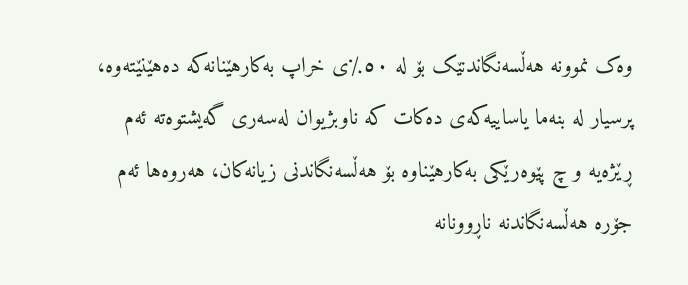وەک نموونە هەڵسەنگاندنێک بۆ لە ٥٠٪ی خراپ بەکارهێنانەکە دەهێنێتەوە، پرسیار لە بنەما یاساییەکەی دەکات کە ناوبژیوان لەسەری گەیشتوەتە ئەم ڕێژەیە و چ پێوەرێکی بەکارهێناوە بۆ هەڵسەنگاندنی زیانەکان، هەروەها ئەم جۆرە هەڵسەنگاندنە ناڕوونانە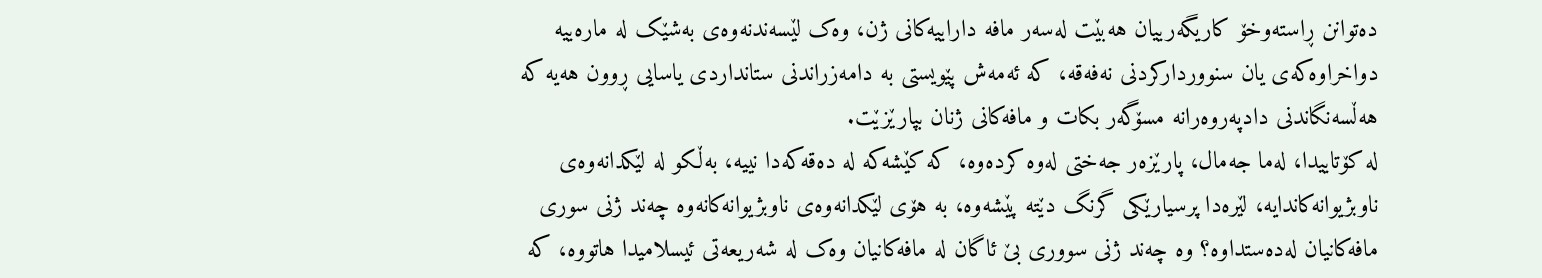دەتوانن ڕاستەوخۆ کاریگەرییان هەبێت لەسەر مافە داراییەکانی ژن، وەک لێسەندنەوەی بەشێک لە مارەییە دواخراوەکەی یان سنووردارکردنی نەفەقە، کە ئەمەش پێویستی بە دامەزراندنی ستانداردی یاسایی ڕوون هەیە کە هەڵسەنگاندنی دادپەروەرانە مسۆگەر بکات و مافەکانی ژنان بپارێزێت.
لە کۆتاییدا، لەما جەمال، پارێزەر جەختی لەوە کردەوە، کە کێشەکە لە دەقەکەدا نییە، بەڵکو لە لێکدانەوەی ناوبژیوانەکاندایە، لێرەدا پرسیارێکی گرنگ دێتە پێشەوە، بە هۆی لێکدانەوەی ناوبژیوانەکانەوە چەند ژنی سوری مافەکانیان لەدەستداوە؟ وە چەند ژنی سووری بێ ئاگان لە مافەکانیان وەک لە شەریعەتی ئیسلامیدا هاتووە، کە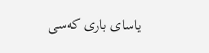یاسای باری کەسی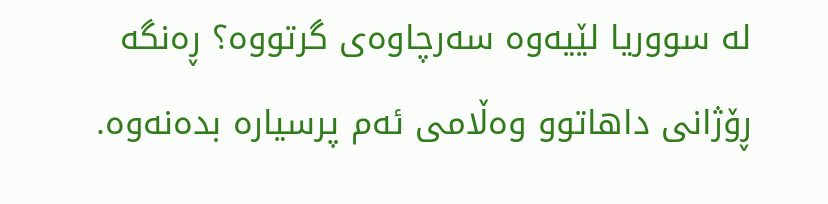لە سووریا لێیەوە سەرچاوەی گرتووە؟ ڕەنگە ڕۆژانی داهاتوو وەڵامی ئەم پرسیارە بدەنەوە.